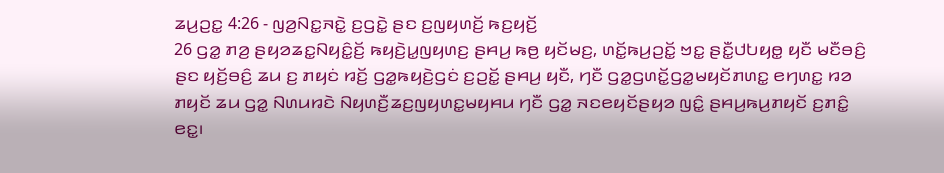ꤘꤣ꤬ꤑꤢ꤭ 4:26 - ꤜꤤ꤬ꤡꤢ꤭ꤏꤢꤧ꤭ ꤢ꤬ꤞꤢꤧ꤭ ꤔꤢ ꤢ꤬ꤜꤟꤛꤢꤩ꤬ ꤒꤢ꤬ꤟꤢꤩ꤬
26 ꤞꤤ꤭ ꤊꤤ꤬ ꤔꤟꤤꤘꤢ꤭ꤡꤟꤢꤨ꤭ꤢꤩ꤬ ꤒꤟꤢꤧ꤬ꤣ꤭ꤜꤟꤛꤢ꤬ ꤔꤌꤣ꤬ ꤒꤥ꤬ ꤟꤢꤩꤗꤢ꤬, ꤛꤢꤩ꤭ꤒꤣ꤬ꤑꤢꤩ꤭ ꤠꤢ꤭ ꤔꤢꤪ꤭ꤓꤝꤟꤥ꤭ ꤟꤢꤪ ꤗꤢꤪꤋꤢꤨ꤬ ꤔꤢ ꤟꤢꤩ꤬ꤋꤢꤨ꤬ ꤘꤣ ꤢ꤬ ꤊꤟꤢꤦ ꤙꤢꤩ꤬ ꤞꤤ꤭ꤒꤟꤢꤧ꤬ꤞꤢꤦ ꤢ꤬ꤑꤢꤩ꤭ ꤔꤌꤣ꤬ ꤟꤢꤪ, ꤚꤢꤪ ꤞꤤ꤭ꤞꤛꤢꤩ꤭ꤞꤤ꤭ꤗꤟꤢꤩꤊꤛꤢ꤭ ꤕꤚꤛꤢ꤭ ꤙꤤ ꤊꤟꤢꤩ ꤘꤣ ꤞꤤ꤭ ꤡꤛꤣꤙꤢꤧ ꤡꤟꤛꤢꤪ꤬ꤘꤢ꤬ꤜꤟꤛꤢ꤭ꤗꤟꤌꤣ ꤚꤢꤪ ꤞꤤ꤭ ꤏꤢꤕꤟꤢꤩꤔꤟꤤ ꤜꤢꤨ꤭ ꤔꤌꤣ꤬ꤒꤣ꤬ꤊꤟꤢꤩ ꤢ꤬ꤊꤢꤨ꤭ ꤕꤢ꤭꤯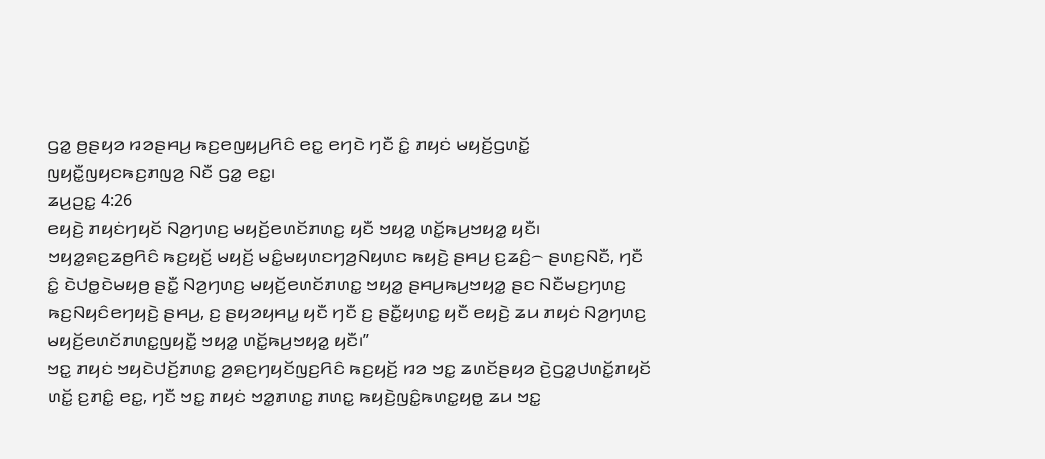ꤞꤤ꤭ ꤥ꤬ꤔꤟꤤ ꤙꤤꤔꤌꤣ꤬ ꤒꤢ꤬ꤕꤜꤟꤣ꤬ꤖꤢꤨ ꤕꤢ꤭ ꤕꤚꤢꤧ ꤚꤢꤪ ꤢꤨ꤭ ꤊꤟꤢꤦ ꤗꤟꤢꤩ꤬ꤞꤛꤢꤩ꤭ ꤜꤟꤢꤪ꤭ꤜꤟꤢꤒꤢ꤬ꤊꤜꤤ꤬ ꤡꤢꤪ ꤞꤤ꤭ ꤕꤢ꤭꤯
ꤘꤣ꤬ꤑꤢ꤭ 4:26
ꤕꤟꤢꤧ꤬ ꤊꤟꤢꤦꤚꤟꤢꤩ ꤡꤤ꤬ꤚꤛꤢ꤬ ꤗꤟꤢꤩ꤬ꤕꤛꤢꤩꤊꤛꤢ꤭ ꤟꤢꤪ ꤠꤟꤤ꤭ ꤛꤢꤩ꤭ꤒꤣ꤬ꤠꤟꤤ꤭ ꤟꤢꤪ꤯ ꤠꤟꤤ꤭ꤎꤢ꤬ꤘꤥ꤬ꤖꤢꤨ ꤒꤢ꤬ꤟꤢꤩ꤬ ꤗꤟꤢꤩ꤬ ꤗꤢꤨ꤭ꤗꤟꤛꤢꤚꤤ꤬ꤡꤟꤛꤢ ꤒꤟꤢꤧ꤬ ꤔꤌꤣ꤬ ꤢ꤬ꤘꤢꤨ꤬꤮ ꤔꤛꤢ꤬ꤡꤢꤪ, ꤚꤢꤪ ꤢꤨ꤭ ꤢꤧꤓꤥ꤭ꤢꤧꤗꤟꤥ꤬ ꤔꤢꤪ꤭ ꤡꤤ꤬ꤚꤛꤢ꤬ ꤗꤟꤢꤩ꤬ꤕꤛꤢꤩꤊꤛꤢ꤭ ꤠꤟꤤ꤭ ꤔꤌꤣ꤬ꤒꤣ꤬ꤠꤟꤤ꤭ ꤔꤢ ꤡꤢꤪꤗꤢ꤬ꤚꤛꤢ꤬ ꤒꤢ꤬ꤡꤟꤢꤨꤕꤚꤟꤢꤧ꤬ ꤔꤌꤣ꤬, ꤢ꤬ ꤔꤟꤤꤟꤌꤣ꤭ ꤟꤢꤪ ꤚꤢꤪ ꤢ꤬ ꤔꤢꤪ꤭ꤟꤛꤢ꤭ ꤟꤢꤪ ꤕꤟꤢꤧ꤬ ꤘꤣ ꤊꤟꤢꤦ ꤡꤤ꤬ꤚꤛꤢ꤬ ꤗꤟꤢꤩ꤬ꤕꤛꤢꤩꤊꤛꤢ꤭ꤜꤟꤢꤪ꤭ ꤠꤟꤤ꤭ ꤛꤢꤩ꤭ꤒꤣ꤬ꤠꤟꤤ꤭ ꤟꤢꤪ꤯”
ꤠꤢ꤭ ꤊꤟꤢꤦ ꤠꤟꤢꤧꤓꤢꤩ꤬ꤊꤛꤢ꤭ ꤤ꤬ꤎꤢ꤬ꤚꤟꤢꤩꤜꤢ꤬ꤖꤢꤨ ꤒꤢ꤬ꤟꤢꤩ꤬ ꤙꤤ ꤠꤢ꤭ ꤘꤛꤢꤩꤔꤟꤤ ꤢꤧ꤬ꤞꤤ꤭ꤓꤛꤢꤩ꤭ꤊꤟꤢꤩ ꤛꤢꤩ꤭ ꤢ꤬ꤊꤢꤨ꤭ ꤕꤢ꤭, ꤚꤢꤪ ꤠꤢ꤭ ꤊꤟꤢꤦ ꤠꤤ꤭ꤊꤛꤢ꤭ ꤊꤛꤢ꤭ ꤒꤟꤢꤧ꤬ꤜꤢꤨ꤭ꤒꤛꤢ꤭ꤟꤥ꤭ ꤘꤣ ꤠꤢ꤭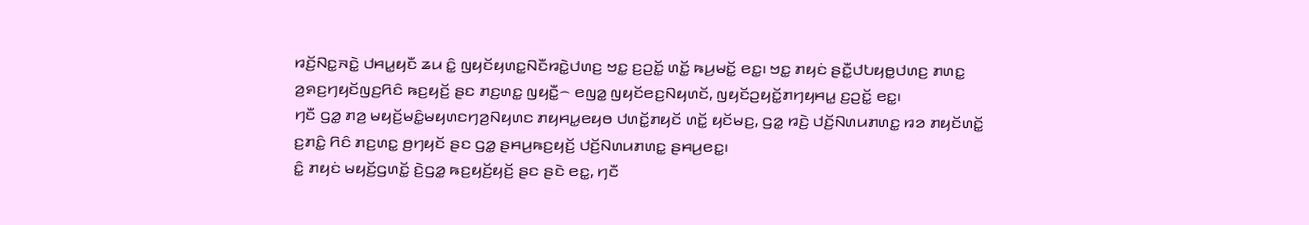ꤙꤢꤩ꤬ꤡꤢ꤭ꤏꤢꤧ꤭ ꤓꤌꤣ꤭ꤟꤢꤪ ꤘꤣ ꤢꤨ꤭ ꤜꤟꤢꤩꤟꤛꤢ꤭ꤡꤢꤪꤙꤢꤧ꤭ꤓꤛꤢ꤬ ꤠꤢ꤭ ꤢ꤬ꤑꤢꤩ꤭ ꤛꤢꤩ꤭ ꤒꤣ꤬ꤗꤢꤩ꤭ ꤕꤢ꤭꤯ ꤠꤢ꤭ ꤊꤟꤢꤦ ꤔꤢꤪ꤭ꤓꤝꤟꤥ꤭ꤓꤛꤢ꤬ ꤊꤛꤢ꤭ ꤤ꤬ꤎꤢ꤬ꤚꤟꤢꤩꤜꤢ꤬ꤖꤢꤨ ꤒꤢ꤬ꤟꤢꤩ꤬ ꤔꤢ ꤊꤢ꤬ꤛꤢ꤭ ꤜꤟꤢꤪ꤭꤮ ꤕꤜꤤ꤭ ꤜꤟꤢꤩꤕꤢ꤬ꤡꤟꤛꤢꤩ, ꤜꤟꤢꤩꤑꤟꤢꤩ꤭ꤊꤚꤟꤌꤣ꤭ ꤢ꤬ꤑꤢꤩ꤭ ꤕꤢ꤭꤯
ꤚꤢꤪ ꤞꤤ꤭ ꤊꤤ꤬ ꤗꤟꤢꤩ꤬ꤗꤢꤨ꤭ꤗꤟꤛꤢꤚꤤ꤬ꤡꤟꤛꤢ ꤊꤟꤌꤣ꤭ꤕꤟꤥ ꤓꤛꤢꤩ꤭ꤊꤟꤢꤩ ꤛꤢꤩ꤭ ꤟꤢꤩꤗꤢ꤬, ꤞꤤ꤭ ꤙꤢꤧ꤬ ꤓꤢꤩ꤬ꤡꤛꤣꤊꤛꤢ꤭ ꤙꤤ ꤊꤟꤢꤩꤛꤢꤩ꤭ ꤢ꤬ꤊꤢꤨ꤭ ꤖꤢꤨ ꤊꤢ꤬ꤛꤢ꤭ ꤥ꤬ꤚꤟꤢꤩ ꤔꤢ ꤞꤤ꤭ ꤔꤌꤣ꤬ꤒꤢ꤬ꤟꤢꤩ꤬ ꤓꤢꤩ꤬ꤡꤛꤣꤊꤛꤢ꤭ ꤔꤌꤣ꤬ꤕꤢ꤭꤯
ꤢꤨ꤭ ꤊꤟꤢꤦ ꤗꤟꤢꤩ꤬ꤞꤛꤢꤩ꤭ ꤢꤧ꤬ꤞꤤ꤭ ꤒꤢ꤬ꤟꤢꤩ꤬ꤟꤢꤩ꤬ ꤔꤢ ꤔꤢꤧ ꤕꤢ꤭, ꤚꤢꤪ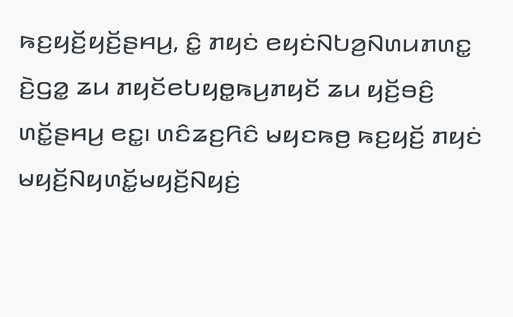ꤒꤢ꤬ꤟꤢꤩ꤬ꤟꤢꤩ꤬ꤔꤌꤣ꤬, ꤢꤨ꤭ ꤊꤟꤢꤦ ꤕꤟꤢꤦꤡꤝꤤ꤬ꤡꤛꤣꤊꤛꤢ꤭ ꤢꤧ꤬ꤞꤤ꤭ ꤘꤣ ꤊꤟꤢꤩꤕꤝꤟꤥ꤭ꤒꤣ꤬ꤊꤟꤢꤩ ꤘꤣ ꤟꤢꤩ꤬ꤋꤢꤨ꤬ ꤛꤢꤩ꤭ꤔꤌꤣ꤬ ꤕꤢ꤭꤯ ꤛꤢꤨꤘꤢ꤬ꤖꤢꤨ ꤗꤟꤢꤒꤥ꤬ ꤒꤢ꤬ꤟꤢꤩ꤬ ꤊꤟꤢꤦ ꤗꤟꤢꤩ꤬ꤡꤟꤛꤢꤩ꤭ꤗꤟꤢꤩ꤬ꤡꤟꤢꤦ꤬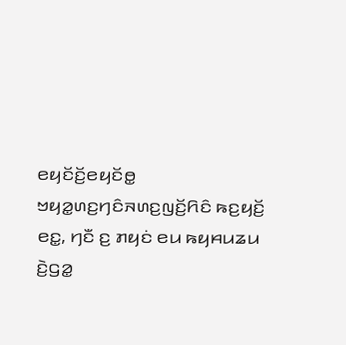ꤕꤟꤢꤩꤢꤩ꤬ꤕꤟꤢꤩꤥ꤭ ꤠꤟꤤ꤭ꤛꤢ꤬ꤚꤢꤨꤏꤛꤢ꤬ꤜꤢꤩ꤬ꤖꤢꤨ ꤒꤢ꤬ꤟꤢꤩ꤬ ꤕꤢ꤭, ꤚꤢꤪ ꤢ꤬ ꤊꤟꤢꤦ ꤕꤣ ꤒꤟꤌꤣꤘꤣ ꤢꤧ꤬ꤞꤤ꤭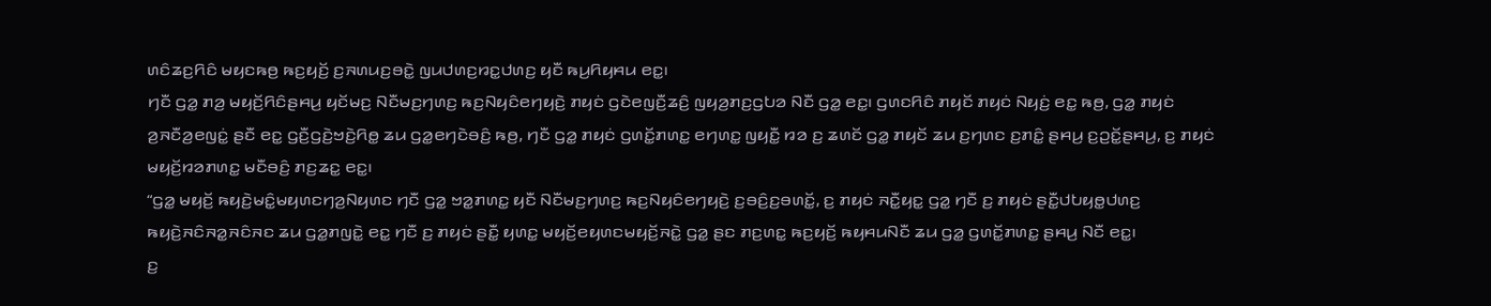ꤛꤢꤨꤘꤢ꤬ꤖꤢꤨ ꤗꤟꤢꤒꤥ꤬ ꤒꤢ꤬ꤟꤢꤩ꤬ ꤢ꤬ꤏꤛꤣꤢ꤬ꤋꤢꤧ꤭ ꤜꤣꤓꤛꤢ꤬ꤙꤢ꤭ꤓꤛꤢ꤬ ꤟꤢꤪ ꤒꤣ꤬ꤖꤟꤌꤣ ꤕꤢ꤭꤯
ꤚꤢꤪ ꤞꤤ꤭ ꤊꤤ꤬ ꤗꤟꤢꤩ꤬ꤖꤢꤨꤔꤌꤣ꤬ ꤟꤢꤩꤗꤢ꤬ ꤡꤢꤪꤗꤢ꤬ꤚꤛꤢ꤬ ꤒꤢ꤬ꤡꤟꤢꤨꤕꤚꤟꤢꤧ꤬ ꤊꤟꤢꤦ ꤞꤢꤧꤕꤜꤢꤪ꤬ꤘꤢꤨ꤬ ꤜꤟꤤ꤬ꤊꤢ꤬ꤞꤝꤤ ꤡꤢꤪ ꤞꤤ꤭ ꤕꤢ꤭꤯ ꤞꤛꤢꤖꤢꤨ ꤊꤟꤢꤩ ꤊꤟꤢꤦ ꤡꤟꤢꤦ꤬ ꤕꤢ꤭ ꤒꤥ꤬, ꤞꤤ꤭ ꤊꤟꤢꤦ ꤤ꤬ꤏꤢꤪꤤ꤬ꤕꤜꤢꤦ꤭ ꤔꤢꤪ ꤕꤢ꤭ ꤞꤢꤪ꤬ꤞꤢꤧ꤬ꤠꤢꤧ꤬ꤖꤥ꤭ ꤘꤣ ꤞꤤ꤭ꤕꤚꤢꤧꤋꤢꤨ꤬ ꤒꤥ꤬, ꤚꤢꤪ ꤞꤤ꤭ ꤊꤟꤢꤦ ꤞꤛꤢꤩ꤭ꤊꤛꤢ꤭ ꤕꤚꤛꤢ꤭ ꤜꤟꤢꤪ꤭ ꤙꤤ ꤢ꤬ ꤘꤛꤢꤩ ꤞꤤ꤭ ꤊꤟꤢꤩ ꤘꤣ ꤢ꤬ꤚꤛꤢ ꤢ꤬ꤊꤢꤨ꤭ ꤔꤌꤣ꤬ ꤢ꤬ꤑꤢꤩ꤭ꤔꤌꤣ꤬, ꤢ꤬ ꤊꤟꤢꤦ ꤗꤟꤢꤩ꤬ꤙꤤꤊꤛꤢ꤭ ꤗꤢꤪꤋꤢꤨ꤬ ꤊꤢ꤬ꤘꤢ꤭ ꤕꤢ꤭꤯
“ꤞꤤ꤭ ꤗꤟꤢꤩ꤬ ꤒꤟꤢꤧ꤬ꤗꤢꤨ꤭ꤗꤟꤛꤢꤚꤤ꤬ꤡꤟꤛꤢ ꤚꤢꤪ ꤞꤤ꤭ ꤠꤤ꤭ꤊꤛꤢ꤭ ꤟꤢꤪ ꤡꤢꤪꤗꤢ꤬ꤚꤛꤢ꤬ ꤒꤢ꤬ꤡꤟꤢꤨꤕꤚꤟꤢꤧ꤬ ꤢ꤬ꤋꤢꤨ꤬ꤢ꤬ꤋꤛꤢꤩ꤭, ꤢ꤬ ꤊꤟꤢꤦ ꤏꤢꤪ꤭ꤟꤢ꤭ ꤞꤤ꤭ ꤚꤢꤪ ꤢ꤬ ꤊꤟꤢꤦ ꤔꤢꤪ꤭ꤓꤝꤟꤥ꤭ꤓꤛꤢ꤬ ꤒꤟꤢꤧ꤬ꤏꤢꤨꤏꤤ꤭ꤏꤢꤨꤏꤢ ꤘꤣ ꤞꤤ꤭ꤊꤜꤢꤧ꤭ ꤕꤢ꤭ ꤚꤢꤪ ꤢ꤬ ꤊꤟꤢꤦ ꤔꤢꤪ꤭ ꤟꤛꤢ꤭ ꤗꤟꤢꤩ꤬ꤕꤟꤛꤢꤗꤟꤢꤩ꤬ꤏꤢꤧ꤭ ꤞꤤ꤭ ꤔꤢ ꤊꤢ꤬ꤛꤢ꤭ ꤒꤢ꤬ꤟꤢꤩ꤬ ꤒꤟꤌꤣꤡꤢꤪ ꤘꤣ ꤞꤤ꤭ ꤞꤛꤢꤩ꤭ꤊꤛꤢ꤭ ꤔꤌꤣ꤬ ꤡꤢꤪ ꤕꤢ꤭꤯
ꤢ꤬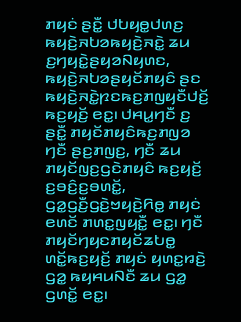ꤊꤟꤢꤦ ꤔꤢꤪ꤭ ꤓꤝꤟꤥ꤭ꤓꤛꤢ꤬ ꤒꤟꤢꤧ꤬ꤏꤝꤤꤒꤟꤢꤧ꤬ꤏꤢꤧ꤭ ꤘꤣ ꤢ꤬ꤚꤟꤢꤧ꤭ꤔꤟꤤꤡꤟꤛꤢ, ꤒꤟꤢꤧ꤬ꤏꤝꤤꤔꤟꤢꤩꤊꤟꤢꤨ ꤔꤢ ꤒꤟꤢꤧ꤬ꤏꤢꤧ꤭ꤐꤢꤒꤢ꤬ꤊꤜꤟꤢꤪꤓꤢꤩ꤬ ꤒꤢ꤬ꤟꤢꤩ꤬ ꤕꤢ꤭꤯ ꤓꤌꤣ꤭ꤚꤢꤪ ꤢ꤬ ꤔꤢꤪ꤭ ꤊꤟꤢꤩꤊꤟꤢꤨꤒꤢ꤬ꤊꤜꤤ ꤚꤢꤪ ꤔꤢ꤬ꤊꤜꤢ꤬, ꤚꤢꤪ ꤘꤣ ꤊꤟꤢꤩꤜꤢ꤬ꤞꤢꤧꤊꤟꤢꤨ ꤒꤢ꤬ꤟꤢꤩ꤬ ꤢ꤬ꤋꤢꤨ꤬ꤢ꤬ꤋꤛꤢꤩ꤭, ꤞꤤ꤭ꤞꤢꤪ꤬ꤞꤢꤧ꤬ꤠꤟꤢꤧ꤬ꤖꤥ꤭ ꤊꤟꤢꤦ ꤕꤛꤢꤩ ꤊꤛꤢ꤭ꤜꤟꤢꤪ꤭ ꤕꤢ꤭꤯ ꤚꤢꤪ ꤊꤟꤢꤩꤚꤟꤢꤊꤟꤢꤩꤘꤝꤥ꤭ ꤛꤢꤩ꤭ꤒꤢ꤬ꤟꤢꤩ꤬ ꤊꤟꤢꤦ ꤟꤛꤢ꤭ꤙꤢꤧ꤬ ꤞꤤ꤭ ꤒꤟꤌꤣꤡꤢꤪ ꤘꤣ ꤞꤤ꤭ ꤞꤛꤢꤩ꤭ ꤕꤢ꤭꤯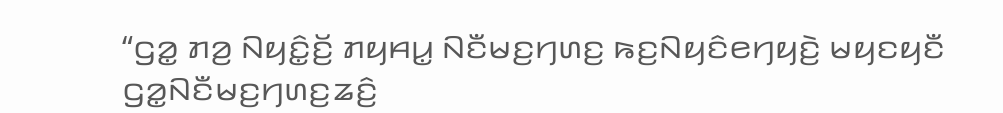“ꤞꤤ꤭ ꤊꤤ꤬ ꤡꤟꤢꤨ꤭ꤢꤩ꤬ ꤊꤟꤌꤣ꤭ ꤡꤢꤪꤗꤢ꤬ꤚꤛꤢ꤬ ꤒꤢ꤬ꤡꤟꤢꤨꤕꤚꤟꤢꤧ꤬ ꤗꤟꤢꤟꤢꤪ ꤞꤤ꤭ꤡꤢꤪꤗꤢ꤬ꤚꤛꤢ꤬ꤘꤢꤨ꤬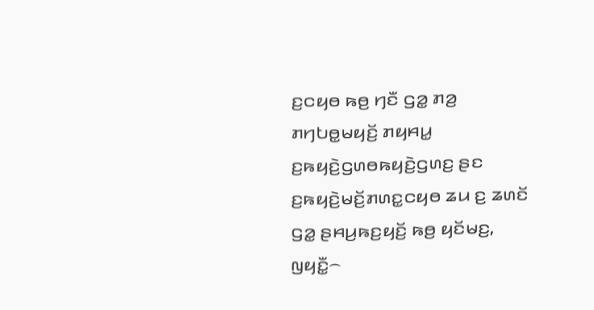ꤢ꤬ꤍꤟꤥ ꤒꤥ꤬ ꤚꤢꤪ ꤞꤤ꤭ ꤊꤤ꤬ ꤊꤚꤝꤥ꤭ꤗꤟꤢꤩ꤬ ꤊꤟꤌꤣ꤭ ꤢ꤬ꤒꤟꤢꤧ꤬ꤞꤛꤥꤒꤟꤢꤧ꤬ꤞꤛꤢ꤬ ꤔꤢ ꤢ꤬ꤒꤟꤢꤧ꤬ꤗꤢꤩ꤬ꤊꤛꤢ꤭ꤍꤟꤥ ꤘꤣ ꤢ꤬ ꤘꤛꤢꤩ ꤞꤤ꤭ ꤔꤌꤣ꤬ꤒꤢ꤬ꤟꤢꤩ꤬ ꤒꤥ꤬ ꤟꤢꤩꤗꤢ꤬, ꤜꤟꤢꤪ꤭꤮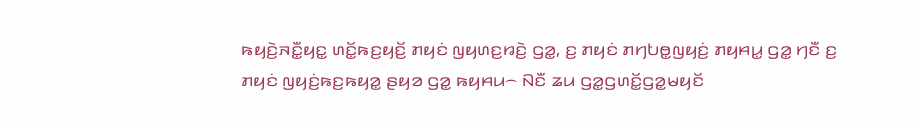ꤒꤟꤢꤧ꤬ꤏꤢꤪ꤭ꤟꤢ꤭ ꤛꤢꤩ꤭ꤒꤢ꤬ꤟꤢꤩ꤬ ꤊꤟꤢꤦ ꤜꤟꤛꤢ꤬ꤙꤢꤧ꤬ ꤞꤤ꤭, ꤢ꤬ ꤊꤟꤢꤦ ꤊꤚꤝꤥ꤭ꤜꤟꤢꤦ꤬ ꤊꤟꤌꤣ꤭ ꤞꤤ꤭ ꤚꤢꤪ ꤢ꤬ ꤊꤟꤢꤦ ꤜꤟꤢꤦ꤬ꤒꤢ꤬ꤒꤟꤤ꤭ ꤔꤟꤤ ꤞꤤ꤭ ꤒꤟꤌꤣ꤮ ꤡꤢꤪ ꤘꤣ ꤞꤤ꤭ꤞꤛꤢꤩ꤭ꤞꤤ꤭ꤗꤟꤢꤩ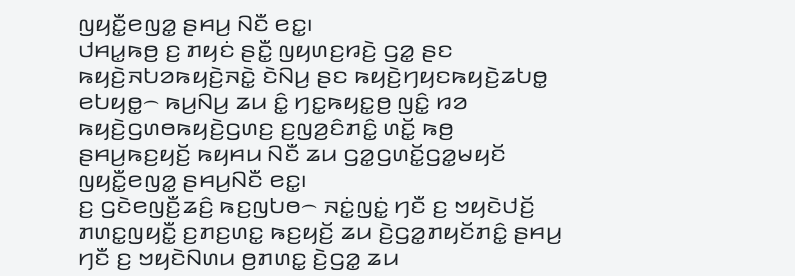ꤜꤟꤢꤪ꤭ꤕꤜꤤ꤭ ꤔꤌꤣ꤬ ꤡꤢꤪ ꤕꤢ꤭꤯
ꤓꤌꤣ꤭ꤒꤥ꤬ ꤢ꤬ ꤊꤟꤢꤦ ꤔꤢꤪ꤭ ꤜꤟꤛꤢ꤬ꤙꤢꤧ꤬ ꤞꤤ꤭ ꤔꤢ ꤒꤟꤢꤧ꤬ꤏꤝꤤꤒꤟꤢꤧ꤬ꤏꤢꤧ꤭ ꤢꤧꤡꤣ꤬ ꤔꤢ ꤒꤟꤢꤧ꤬ꤚꤟꤢꤒꤟꤢꤧ꤬ꤘꤝꤥ꤭ ꤕꤝꤟꤥ꤭꤮ ꤒꤣ꤬ꤡꤣ꤬ ꤘꤣ ꤢꤨ꤭ ꤚꤢ꤭ꤒꤟꤢ꤭ꤥ꤬ ꤜꤢꤨ꤭ ꤙꤤ ꤒꤟꤢꤧ꤬ꤞꤛꤥꤒꤟꤢꤧ꤬ꤞꤛꤢ꤬ ꤢ꤬ꤜꤤ꤬ꤢꤨꤊꤢꤨ꤭ ꤛꤢꤩ꤭ ꤒꤥ꤬ ꤔꤌꤣ꤬ꤒꤢ꤬ꤟꤢꤩ꤬ ꤒꤟꤌꤣ ꤡꤢꤪ ꤘꤣ ꤞꤤ꤭ꤞꤛꤢꤩ꤭ꤞꤤ꤭ꤗꤟꤢꤩ ꤜꤟꤢꤪ꤭ꤕꤜꤤ꤭ ꤔꤌꤣ꤬ꤡꤢꤪ ꤕꤢ꤭꤯
ꤢ꤬ ꤞꤢꤧꤕꤜꤢꤪ꤬ꤘꤢꤨ꤬ ꤒꤢ꤬ꤜꤝꤥ꤮ ꤏꤢꤦ꤭ꤜꤢꤦ꤭ ꤚꤢꤪ ꤢ꤬ ꤠꤟꤢꤧꤓꤢꤩ꤬ ꤊꤛꤢ꤭ꤜꤟꤢꤪ꤭ ꤢ꤬ꤊꤢ꤬ꤛꤢ꤭ ꤒꤢ꤬ꤟꤢꤩ꤬ ꤘꤣ ꤢꤧ꤬ꤞꤤ꤭ꤊꤟꤢꤩꤊꤢꤨ꤭ ꤔꤌꤣ꤬ ꤚꤢꤪ ꤢ꤬ ꤠꤟꤢꤧꤡꤛꤣ ꤥ꤬ꤊꤛꤢ꤭ ꤢꤧ꤬ꤞꤤ꤭ ꤘꤣ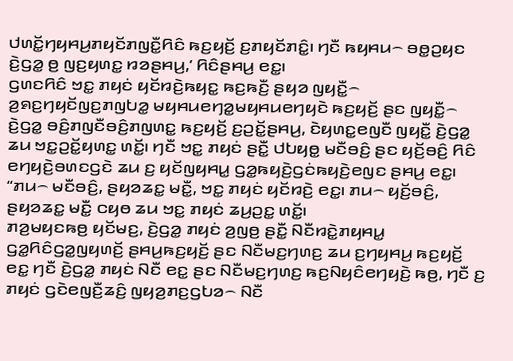ꤓꤛꤢꤩ꤭ꤚꤟꤌꤣ꤬ꤊꤟꤢꤩꤊꤜꤢꤪ꤭ꤖꤢꤨ ꤒꤢ꤬ꤟꤢꤩ꤬ ꤢ꤬ꤊꤟꤢꤩꤊꤢꤨ꤭꤯ ꤚꤢꤪ ꤒꤟꤌꤣ꤮ ꤋꤥ꤭ꤑꤟꤢ ꤢꤧ꤬ꤞꤤ꤭ ꤥ꤬ ꤜꤢ꤬ꤟꤛꤢ꤭ ꤙꤤꤔꤌꤣ꤬,’ ꤖꤢꤨꤔꤌꤣ꤬ ꤕꤢ꤭꤯
ꤞꤛꤢꤖꤢꤨ ꤠꤢ꤭ ꤊꤟꤢꤦ ꤟꤢꤩꤙꤢꤧ꤬ꤒꤟꤢ꤭ ꤒꤢ꤬ꤒꤢꤪ꤬ ꤔꤟꤤ ꤜꤟꤢꤪ꤭꤮ ꤤ꤬ꤎꤢ꤬ꤚꤟꤢꤩꤜꤢ꤬ꤊꤜꤝꤤ꤭ ꤗꤟꤌꤣꤕꤚꤤ꤭ꤗꤟꤌꤣꤕꤚꤟꤢꤧ ꤒꤢ꤬ꤟꤢꤩ꤬ ꤔꤢ ꤜꤟꤢꤪ꤭꤮ ꤢꤧ꤬ꤞꤤ꤭ ꤋꤢꤨ꤬ꤊꤜꤢꤪꤋꤢꤨ꤬ꤊꤜꤛꤢ꤭ ꤒꤢ꤬ꤟꤢꤩ꤬ ꤢ꤬ꤑꤢꤩ꤭ꤔꤌꤣ꤬, ꤢꤧꤟꤛꤢ꤭ꤕꤜꤢꤪ ꤜꤟꤢꤪ꤭ ꤢꤧ꤬ꤞꤤ꤭ ꤘꤣ ꤠꤢ꤭ꤑꤢꤩ꤭ꤟꤛꤢ꤭ ꤛꤢꤩ꤭꤯ ꤚꤢꤪ ꤠꤢ꤭ ꤊꤟꤢꤦ ꤔꤢꤪ꤭ ꤓꤝꤟꤥ꤭ ꤗꤢꤪꤋꤢꤨ꤬ ꤔꤢ ꤟꤢꤩ꤬ꤋꤢꤨ꤬ ꤖꤢꤨ ꤕꤚꤟꤢꤧ꤬ꤋꤛꤢꤞꤢꤧ ꤘꤣ ꤢ꤬ ꤟꤢꤩꤜꤟꤌꤣ꤭ ꤞꤤ꤭ꤒꤟꤢꤧ꤬ꤞꤢꤦꤒꤟꤢꤧ꤬ꤕꤜꤢ ꤔꤌꤣ꤬ ꤕꤢ꤭꤯
“ꤊꤣ꤮ ꤗꤢꤪꤋꤢꤨ꤬, ꤔꤟꤤꤘꤢ꤭ ꤗꤢꤪ꤭, ꤠꤢ꤭ ꤊꤟꤢꤦ ꤟꤢꤩꤙꤢꤧ꤬ ꤕꤢ꤭꤯ ꤊꤣ꤮ ꤟꤢꤩ꤬ꤋꤢꤨ꤬, ꤔꤟꤤꤘꤢ꤭ ꤗꤢꤪ꤭ ꤍꤟꤥ ꤘꤣ ꤠꤢ꤭ ꤊꤟꤢꤦ ꤘꤣ꤬ꤑꤢ꤭ ꤛꤢꤩ꤭꤯
ꤊꤤ꤬ꤗꤟꤢꤒꤥ꤬ ꤟꤢꤩꤗꤢ꤬, ꤢꤧ꤬ꤞꤤ꤭ ꤊꤟꤢꤦ ꤤ꤬ꤜꤥ꤬ ꤔꤢꤪ꤭ ꤡꤢꤪꤙꤢꤧ꤭ꤊꤟꤌꤣ꤭ ꤞꤤ꤭ꤖꤢꤨꤞꤤ꤭ꤜꤟꤛꤢꤩ꤬ ꤔꤌꤣ꤬ꤒꤢ꤬ꤟꤢꤩ꤬ ꤔꤢ ꤡꤢꤪꤗꤢ꤬ꤚꤛꤢ꤬ ꤘꤣ ꤢ꤬ꤚꤟꤌꤣ꤬ ꤒꤢ꤬ꤟꤢꤩ꤬ ꤕꤢ꤭ ꤚꤢꤪ ꤢꤧ꤬ꤞꤤ꤭ ꤊꤟꤢꤦ ꤡꤢꤪ ꤕꤢ꤭ ꤔꤢ ꤡꤢꤪꤗꤢ꤬ꤚꤛꤢ꤬ ꤒꤢ꤬ꤡꤟꤢꤨꤕꤚꤟꤢꤧ꤬ ꤒꤥ꤬, ꤚꤢꤪ ꤢ꤬ ꤊꤟꤢꤦ ꤞꤢꤧꤕꤜꤢꤪ꤬ꤘꤢꤨ꤬ ꤜꤟꤤ꤬ꤊꤢ꤬ꤞꤝꤤ꤮ ꤡꤢꤪ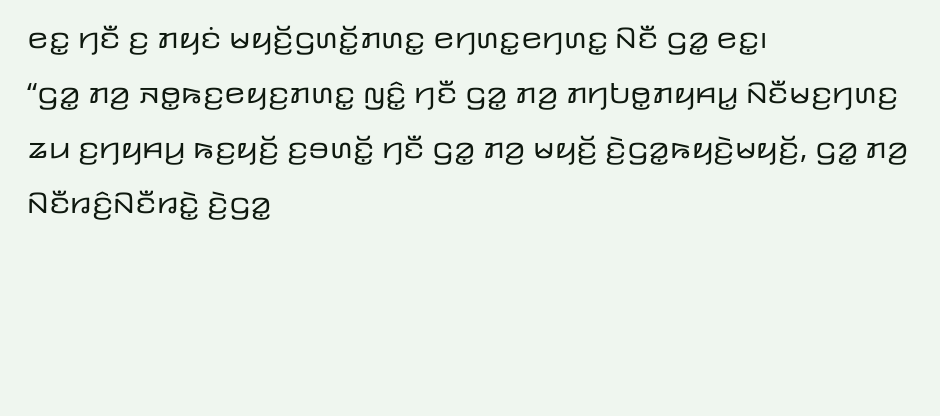ꤕꤢ꤭ ꤚꤢꤪ ꤢ꤬ ꤊꤟꤢꤦ ꤗꤟꤢꤩ꤬ꤞꤛꤢꤩ꤭ꤊꤛꤢ꤭ ꤕꤚꤛꤢ꤭ꤕꤚꤛꤢ꤭ ꤡꤢꤪ ꤞꤤ꤭ ꤕꤢ꤭꤯
“ꤞꤤ꤭ ꤊꤤ꤬ ꤏꤥ꤭ꤒꤢ꤬ꤕꤟꤢ꤬ꤊꤛꤢ꤭ ꤜꤢꤨ꤭ ꤚꤢꤪ ꤞꤤ꤭ ꤊꤤ꤬ ꤊꤚꤝꤥ꤭ꤊꤟꤌꤣ꤭ ꤡꤢꤪꤗꤢ꤬ꤚꤛꤢ꤬ ꤘꤣ ꤢ꤬ꤚꤟꤌꤣ꤬ ꤒꤢ꤬ꤟꤢꤩ꤬ ꤢ꤬ꤋꤛꤢꤩ꤭ ꤚꤢꤪ ꤞꤤ꤭ ꤊꤤ꤬ ꤗꤟꤢꤩ꤬ ꤢꤧ꤬ꤞꤤ꤭ꤒꤟꤢꤧ꤬ꤗꤟꤢꤩ꤬, ꤞꤤ꤭ ꤊꤤ꤬ ꤡꤢꤪꤙꤢꤨ꤬ꤡꤢꤪꤙꤢꤧ꤭ ꤢꤧ꤬ꤞꤤ꤭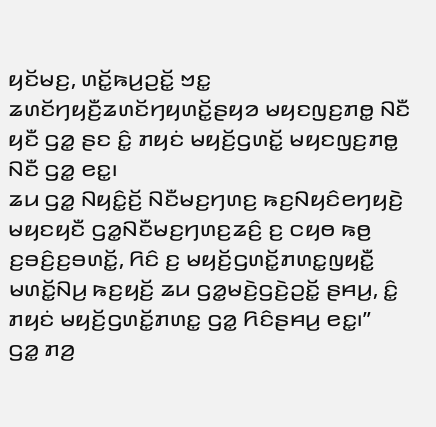ꤟꤢꤩꤗꤢ꤬, ꤛꤢꤩ꤭ꤒꤣ꤬ꤑꤢꤩ꤭ ꤠꤢ꤭ ꤘꤛꤢꤩꤚꤟꤢꤪ꤬ꤘꤛꤢꤩꤚꤟꤛꤢꤩ꤭ꤔꤟꤤ ꤗꤟꤢꤜꤢ꤬ꤊꤥ꤭ ꤡꤢꤪ ꤟꤢꤪ ꤞꤤ꤭ ꤔꤢ ꤢꤨ꤭ ꤊꤟꤢꤦ ꤗꤟꤢꤩ꤬ꤞꤛꤢꤩ꤭ ꤗꤟꤢꤜꤢ꤬ꤊꤥ꤭ ꤡꤢꤪ ꤞꤤ꤭ ꤕꤢ꤭꤯
ꤘꤣ ꤞꤤ꤭ ꤡꤟꤢꤨ꤭ꤢꤩ꤬ ꤡꤢꤪꤗꤢ꤬ꤚꤛꤢ꤬ ꤒꤢ꤬ꤡꤟꤢꤨꤕꤚꤟꤢꤧ꤬ ꤗꤟꤢꤟꤢꤪ ꤞꤤ꤭ꤡꤢꤪꤗꤢ꤬ꤚꤛꤢ꤬ꤘꤢꤨ꤬ ꤢ꤬ ꤍꤟꤥ ꤒꤥ꤬ ꤢ꤬ꤋꤢꤨ꤬ꤢ꤬ꤋꤛꤢꤩ꤭, ꤖꤢꤨ ꤢ꤬ ꤗꤟꤢꤩ꤬ꤞꤛꤢꤩ꤭ꤊꤛꤢ꤭ꤜꤟꤢꤪ꤭ ꤗꤛꤢꤩ꤭ꤡꤣ꤬ ꤒꤢ꤬ꤟꤢꤩ꤬ ꤘꤣ ꤞꤤ꤭ꤗꤢꤧ꤬ꤞꤢꤧ꤬ꤑꤢꤩ꤭ ꤔꤌꤣ꤬, ꤢꤨ꤭ ꤊꤟꤢꤦ ꤗꤟꤢꤩ꤬ꤞꤛꤢꤩ꤭ꤊꤛꤢ꤭ ꤞꤤ꤭ ꤖꤢꤨꤔꤌꤣ꤬ ꤕꤢ꤭꤯”
ꤞꤤ꤭ ꤊꤤ꤬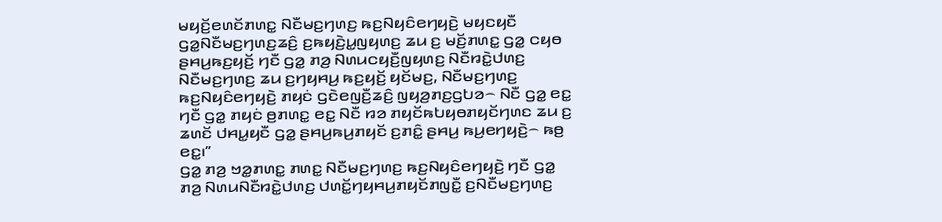ꤗꤟꤢꤩ꤬ꤕꤛꤢꤩꤊꤛꤢ꤭ ꤡꤢꤪꤗꤢ꤬ꤚꤛꤢ꤬ ꤒꤢ꤬ꤡꤟꤢꤨꤕꤚꤟꤢꤧ꤬ ꤗꤟꤢꤟꤢꤪ ꤞꤤ꤭ꤡꤢꤪꤗꤢ꤬ꤚꤛꤢ꤬ꤘꤢꤨ꤬ ꤢ꤬ꤒꤟꤢꤧ꤬ꤣ꤭ꤜꤟꤛꤢ꤬ ꤘꤣ ꤢ꤬ ꤗꤢꤩ꤬ꤊꤛꤢ꤭ ꤞꤤ꤭ ꤍꤟꤥ ꤔꤌꤣ꤬ꤒꤢ꤬ꤟꤢꤩ꤬ ꤚꤢꤪ ꤞꤤ꤭ ꤊꤤ꤬ ꤡꤛꤣꤍꤟꤢꤪ꤬ꤜꤟꤛꤢ꤬ ꤡꤢꤪꤙꤢꤧ꤭ꤓꤛꤢ꤬ ꤡꤢꤪꤗꤢ꤬ꤚꤛꤢ꤬ ꤘꤣ ꤢ꤬ꤚꤟꤌꤣ꤬ ꤒꤢ꤬ꤟꤢꤩ꤬ ꤟꤢꤩꤗꤢ꤬, ꤡꤢꤪꤗꤢ꤬ꤚꤛꤢ꤬ ꤒꤢ꤬ꤡꤟꤢꤨꤕꤚꤟꤢꤧ꤬ ꤊꤟꤢꤦ ꤞꤢꤧꤕꤜꤢꤪ꤬ꤘꤢꤨ꤬ ꤜꤟꤤ꤬ꤊꤢ꤬ꤞꤝꤤ꤮ ꤡꤢꤪ ꤞꤤ꤭ ꤕꤢ꤭ ꤚꤢꤪ ꤞꤤ꤭ ꤊꤟꤢꤦ ꤥ꤬ꤊꤛꤢ꤭ ꤕꤢ꤭ ꤡꤢꤪ ꤙꤤ ꤊꤟꤢꤩꤒꤝꤟꤥꤊꤟꤢꤩꤚꤛꤢ ꤘꤣ ꤢ꤬ ꤘꤛꤢꤩ ꤓꤌꤣ꤭ꤟꤢꤪ ꤞꤤ꤭ ꤔꤌꤣ꤬ꤒꤣ꤬ꤊꤟꤢꤩ ꤢ꤬ꤊꤢꤨ꤭ ꤔꤌꤣ꤬ ꤒꤣ꤬ꤕꤚꤟꤢꤧ꤬꤮ ꤒꤥ꤬ ꤕꤢ꤭꤯”
ꤞꤤ꤭ ꤊꤤ꤬ ꤠꤤ꤭ꤊꤛꤢ꤭ ꤊꤛꤢ꤭ ꤡꤢꤪꤗꤢ꤬ꤚꤛꤢ꤬ ꤒꤢ꤬ꤡꤟꤢꤨꤕꤚꤟꤢꤧ꤬ ꤚꤢꤪ ꤞꤤ꤭ ꤊꤤ꤬ ꤡꤛꤣꤡꤢꤪꤙꤢꤧ꤭ꤓꤛꤢ꤬ ꤓꤛꤢꤩ꤭ꤚꤟꤌꤣ꤬ꤊꤟꤢꤩꤊꤜꤢꤪ꤭ ꤢ꤬ꤡꤢꤪꤗꤢ꤬ꤚꤛꤢ꤬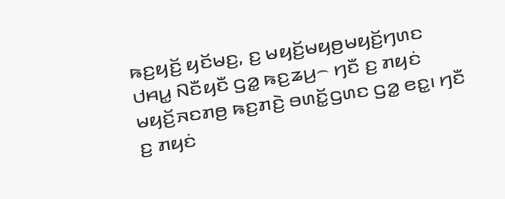ꤒꤢ꤬ꤟꤢꤩ꤬ ꤟꤢꤩꤗꤢ꤬, ꤢ꤬ ꤗꤟꤢꤩ꤬ꤗꤟꤥ꤬ꤗꤟꤢꤩ꤬ꤚꤛꤢ ꤓꤌꤣ꤭ ꤡꤢꤪꤟꤢꤪ ꤞꤤ꤭ ꤒꤢ꤬ꤘꤣ꤬꤮ ꤚꤢꤪ ꤢ꤬ ꤊꤟꤢꤦ ꤗꤟꤢꤩ꤬ꤏꤢꤊꤥ꤬ ꤒꤢ꤬ꤊꤢꤧ꤬ ꤋꤛꤢꤩ꤭ꤞꤛꤢ ꤞꤤ꤭ ꤕꤢ꤭꤯ ꤚꤢꤪ ꤢ꤬ ꤊꤟꤢꤦ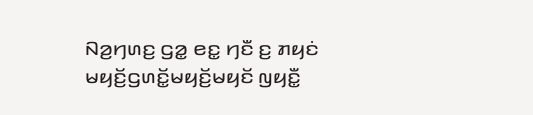ꤡꤤ꤬ꤚꤛꤢ꤬ ꤞꤤ꤭ ꤕꤢ꤭ ꤚꤢꤪ ꤢ꤬ ꤊꤟꤢꤦ ꤗꤟꤢꤩ꤬ꤞꤛꤢꤩ꤭ꤗꤟꤢꤩ꤬ꤗꤟꤢꤩ ꤜꤟꤢꤪ꤭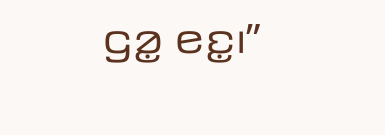ꤞꤤ꤭ ꤕꤢ꤭꤯”